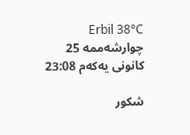Erbil 38°C چوارشەممە 25 کانونی یەکەم 23:08

شكور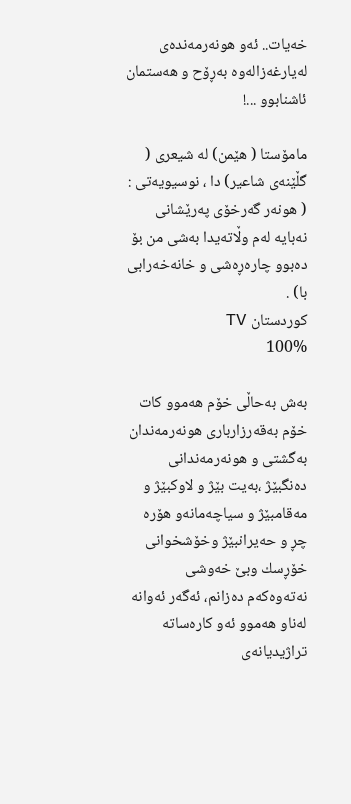خه‌یات.. ئه‌و هونه‌رمه‌نده‌ی له‌یارغه‌زاله‌وه‌ به‌ڕۆح و هه‌ستمان ئاشنابوو ...!

مامۆستا ( هێمن) له‌ شیعری ( گڵێنه‌ی شاعیر) دا ، نوسیویه‌تی : ( هونه‌ر گه‌رخۆی په‌رێشانی نه‌بایه‌ له‌م وڵاته‌یدا به‌شی من بۆ ده‌بوو چاره‌ڕه‌شی و خانه‌خه‌رابی با) .
کوردستان TV
100%

به‌ش به‌حاڵی خۆم هه‌موو كات خۆم به‌قه‌رزارباری هونه‌رمه‌ندان به‌گشتی و هونه‌رمه‌ندانی ده‌نگبێژ ،به‌یت بێژ و لاوكبێژ و  مه‌قامبێژ و سیاچه‌مانه‌و هۆره چڕ و حه‌یرانبێژ و‌خۆشخوانی خۆڕسك وبێ خه‌وشی نه‌ته‌وه‌كه‌م ده‌زانم، ئه‌گه‌ر ئه‌وانه‌ له‌ناو هه‌موو ئه‌و كاره‌ساته‌ تراژیدیانه‌ی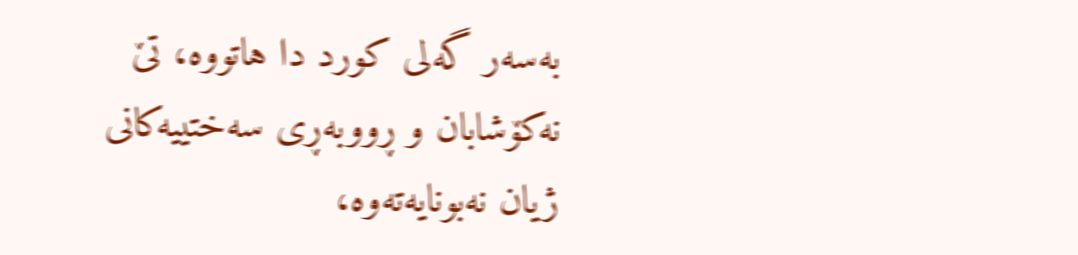به‌سه‌ر گه‌لی كورد دا هاتووه‌، تێ نه‌كۆشابان و ڕووبه‌ڕی سه‌ختییه‌كانی ژیان نه‌بونایه‌ته‌وه‌،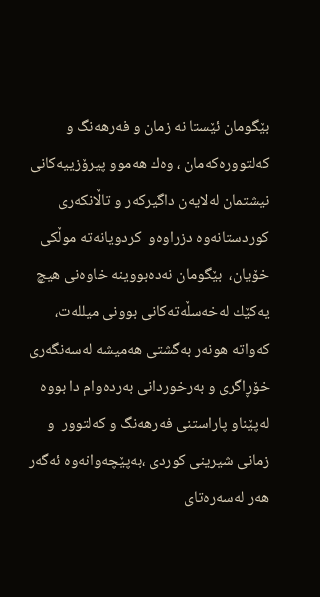بێگومان ئێستا نه‌ زمان و فه‌رهه‌نگ و كه‌لتووره‌كه‌مان ، وه‌ك هه‌موو پیرۆزییه‌كانی نیشتمان له‌لایه‌ن داگیركه‌ر و تاڵانكه‌ری كوردستانه‌وه‌ دزراوه‌و  كردویانه‌ته‌ موڵكی خۆیان،  بێگومان نه‌ده‌بووینه‌ خاوه‌نی هیچ یه‌كێك له‌خه‌سڵه‌ته‌كانی بوونی میلله‌ت، كه‌واته‌ هونه‌ر به‌گشتی هه‌میشه‌ له‌سه‌نگه‌ری خۆڕاگری و به‌رخوردانی به‌رده‌وام دا بووه‌ له‌پێناو پاراستنی فه‌رهه‌نگ و كه‌لتوور  و زمانی شیرینی كوردی ،به‌پێچه‌وانه‌وه‌ ئه‌گه‌ر هه‌ر ‌له‌سه‌ره‌تای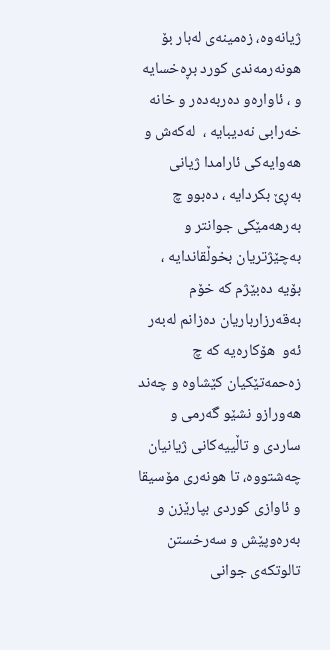ژیانه‌وه‌، زه‌مینه‌ی له‌بار بۆ هونه‌رمه‌ندی كورد بڕه‌خسایه و ، ئاواره‌و ده‌ربه‌ده‌ر و خانه‌ خه‌رابی نه‌دیبایه‌ ،  له‌كه‌ش و هه‌وایه‌كی ئارامدا ژیانی  به‌ڕێ بكردایه‌ ، ده‌بوو چ به‌رهه‌مێكی جوانتر و به‌چێژتریان بخوڵقاندایه‌ ، بۆیه‌ ده‌بێژم كه‌ خۆم به‌قه‌رزارباریان ده‌زانم له‌به‌ر ئه‌و  هۆكاره‌یه‌ كه‌ چ زه‌حمه‌تێكیان كێشاوه‌ و چه‌ند هه‌ورازو نشێو گه‌رمی و ساردی و تاڵییه‌كانی ژیانیان چه‌شتووه‌، تا هونه‌ری مۆسیقا و ئاوازی كوردی بپارێزن و به‌ره‌وپێش و سه‌رخستن تالوتكه‌ی جوانی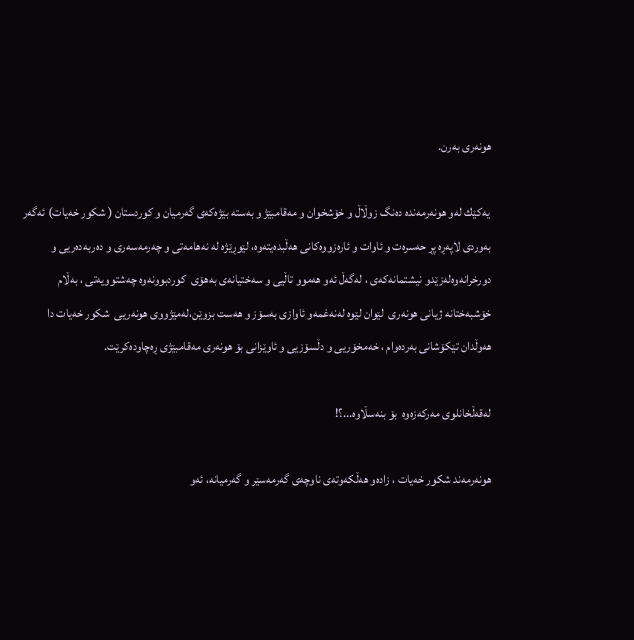هونه‌ری به‌رن.

 یه‌كێك له‌و هونه‌رمه‌نده‌ ده‌نگ زوڵاڵ و خۆشخوان و مه‌قامبێژ و به‌سته‌ بێژه‌كه‌ی گه‌رمیان و كوردستان ( شكور خه‌یات) ئه‌گه‌ر به‌وردی لاپه‌ڕه‌ پڕ حه‌سره‌ت و ئاوات و ئاره‌زووه‌كانی هه‌ڵبده‌یته‌وه‌، لێوڕێژه‌ له‌ نه‌هامه‌تی و چه‌رمه‌سه‌ری و ده‌ربه‌ده‌ریی و دورخرانه‌وه‌له‌زێدو نیشتمانه‌كه‌ی ، له‌گه‌ڵ ئه‌و هه‌موو تاڵیی و سه‌ختیانه‌ی به‌هۆی  كوردبوونه‌وه‌ چه‌شتوویه‌تی ، به‌ڵام خۆشبه‌ختانه‌ ژیانی هونه‌ری  لێوان لێوه‌ له‌نه‌غمه‌و ئاوازی به‌سۆز و هه‌ست بزوێن،له‌مێژووی هونه‌ریی  شكور خه‌یات دا هه‌وڵدان تێكۆشانی به‌رده‌وام ، خه‌مخۆریی و دڵسۆزیی و ئاوێزانی بۆ هونه‌ری مه‌قامبێژی ڕه‌چاوده‌كرێت.

له‌قه‌ڵخانلوی مه‌ركه‌زه‌وه‌  بۆ بنه‌سڵاوه‌...؟!

هونه‌رمه‌ند شكور خه‌یات ، زاده‌و هه‌ڵكه‌وته‌ی ناوچه‌ی گه‌رمه‌سێر و گه‌رمیانه‌، ئه‌و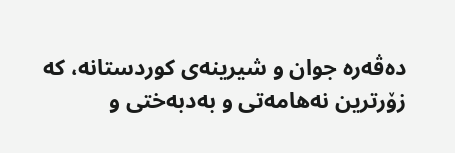ده‌ڤه‌ره‌ جوان و شیرینه‌ی كوردستانه‌، كه‌ زۆرترین نه‌هامه‌تی و به‌دبه‌ختی و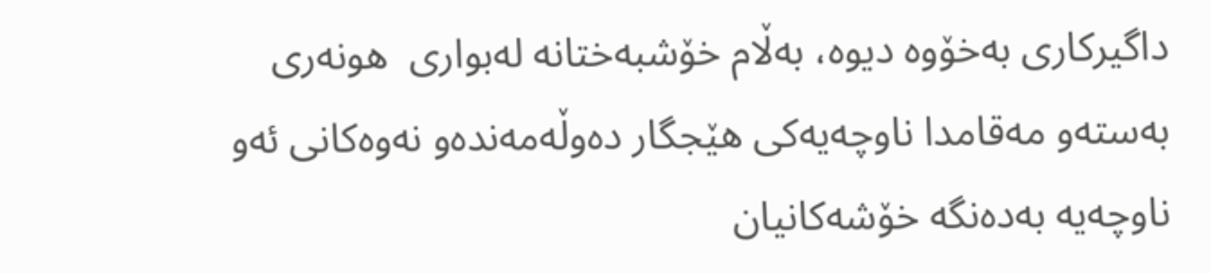داگیركاری به‌خۆوه‌ دیوه‌، به‌ڵام خۆشبه‌ختانه‌ له‌بواری  هونه‌ری به‌سته‌و مه‌قامدا ناوچه‌یه‌كی هێجگار ده‌وڵه‌مه‌نده‌و نه‌وه‌كانی ئه‌و ناوچه‌یه‌ به‌ده‌نگه‌ خۆشه‌كانیان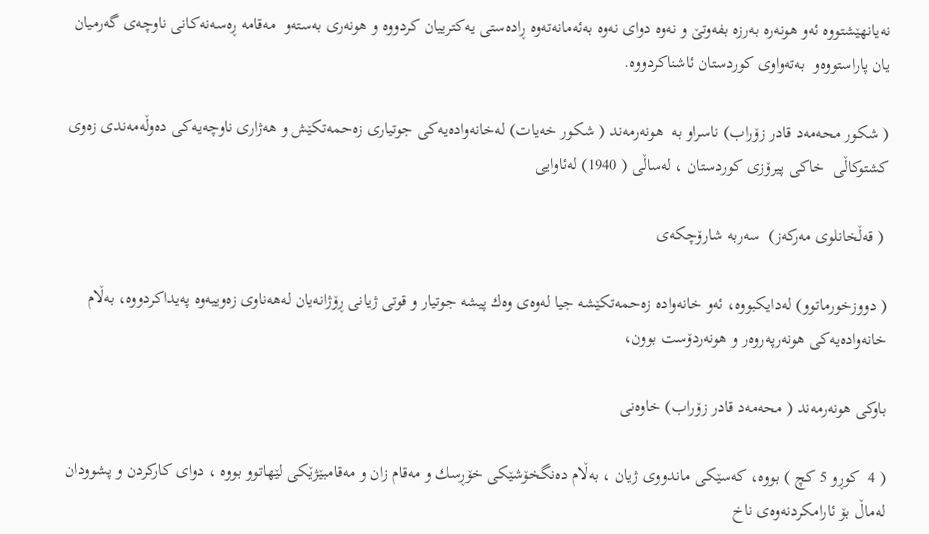نه‌یانهێشتووه‌ ئه‌و هونه‌ره‌ به‌رزه‌ بفه‌وتێ و نه‌وه‌ دوای نه‌وه‌ به‌ئه‌مانه‌ته‌وه‌ ڕاده‌ستی یه‌كترییان كردووه‌ و هونه‌ری به‌سته‌و  مه‌قامه‌ ڕه‌سه‌نه‌كانی ناوچه‌ی گه‌رمیان یان پاراستووه‌و  به‌ته‌واوی كوردستان ئاشناكردووه‌.

( شكور محه‌مه‌د قادر زۆراب) ناسراو به‌  هونه‌رمه‌ند ( شكور خه‌یات) له‌خانه‌واده‌یه‌كی جوتیاری زه‌حمه‌تكێش و هه‌ژاری ناوچه‌یه‌كی ده‌وڵه‌مه‌ندی زه‌وی كشتوكاڵی  خاكی پیرۆزی كوردستان ، له‌ساڵی ( 1940) له‌ئاوایی

 ( قه‌ڵخانلوی مه‌ركه‌ز)  سه‌ربه‌ شارۆچكه‌ی

( دووزخورماتوو) له‌دایكبووه‌، ئه‌و خانه‌واده‌ زه‌حمه‌تكێشه‌ جیا له‌وه‌ی وه‌ك پیشه‌ جوتیار و قوتی ژیانی ڕۆژانه‌یان له‌هه‌ناوی زه‌وییه‌وه‌ په‌یداكردووه‌، به‌ڵام خانه‌واده‌یه‌كی هونه‌رپه‌روه‌ر و هونه‌ردۆست بوون،

باوكی هونه‌رمه‌ند ( محه‌مه‌د قادر زۆراب) خاوه‌نی

( 4  كوڕو 5 كچ ) بووه‌، كه‌سێكی ماندووی ژیان ، به‌ڵام ده‌نگخۆشێكی خۆڕسك و مه‌قام زان و مه‌قامبێژێكی لێهاتوو بووه‌ ، دوای كاركردن و پشوودان له‌ماڵ بۆ ئارامكردنه‌وه‌ی ناخ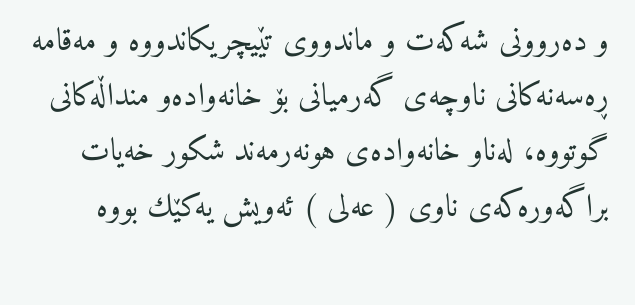و ده‌روونی شه‌كه‌ت و ماندووی تێیچریكاندووه‌ و مه‌قامه‌ ڕه‌سه‌نه‌كانی ناوچه‌ی گه‌رمیانی بۆ خانه‌واده‌و منداڵه‌كانی گوتووه‌، له‌ناو خانه‌واده‌ی هونه‌رمه‌ند شكور خه‌یات براگه‌وره‌كه‌ی ناوی ( عه‌لی ) ئه‌ویش یه‌كێك بووه‌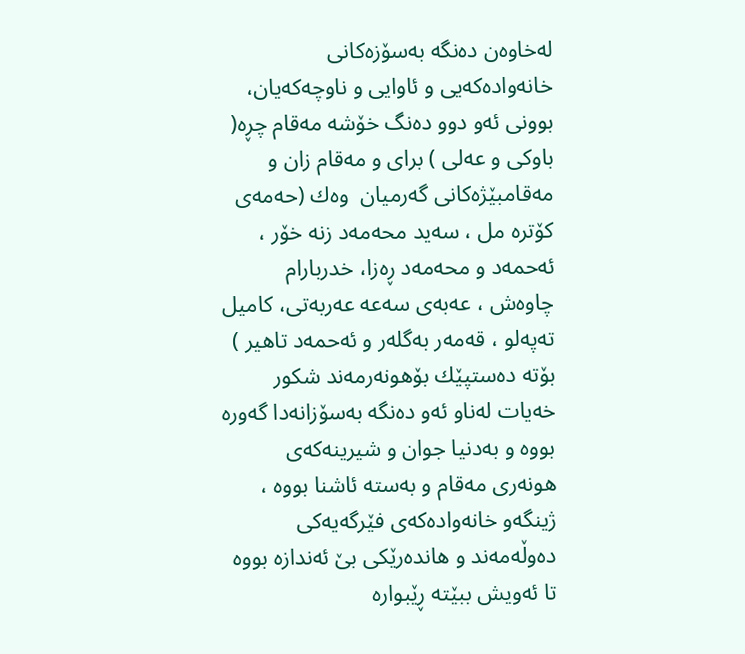له‌خاوه‌ن ده‌نگه‌ به‌سۆزه‌كانی خانه‌واده‌كه‌یی و ئاوایی و ناوچه‌كه‌یان، بوونی ئه‌و دوو ده‌نگ خۆشه‌ مه‌قام چڕه‌( باوكی و عه‌لی ) برای و مه‌قام زان و مه‌قامبێژه‌كانی گه‌رمیان  وه‌ك (حه‌مه‌ی كۆتره‌ مل ، سه‌ید محه‌مه‌د زنه‌ خۆر ، ئه‌حمه‌د و محه‌مه‌د ڕه‌زا، خدربارام چاوه‌ش ، عه‌به‌ی سه‌عه‌ عه‌ربه‌تی، كامیل ته‌په‌لو ، قه‌مه‌ر به‌گله‌ر و ئه‌حمه‌د تاهیر ) بۆته‌ ده‌ستپێك بۆهونه‌رمه‌ند شكور خه‌یات له‌ناو ئه‌و ده‌نگه‌ به‌سۆزانه‌دا گه‌وره‌ بووه‌ و به‌دنیا جوان و شیرینه‌كه‌ی هونه‌ری مه‌قام و به‌سته‌ ئاشنا بووه‌ ، ژینگه‌و خانه‌واده‌كه‌ی فێرگه‌یه‌كی ده‌وڵه‌مه‌ند و هانده‌رێكی بێ ئه‌ندازه‌ بووه‌ تا ئه‌ویش ببێته‌ ڕێبواره‌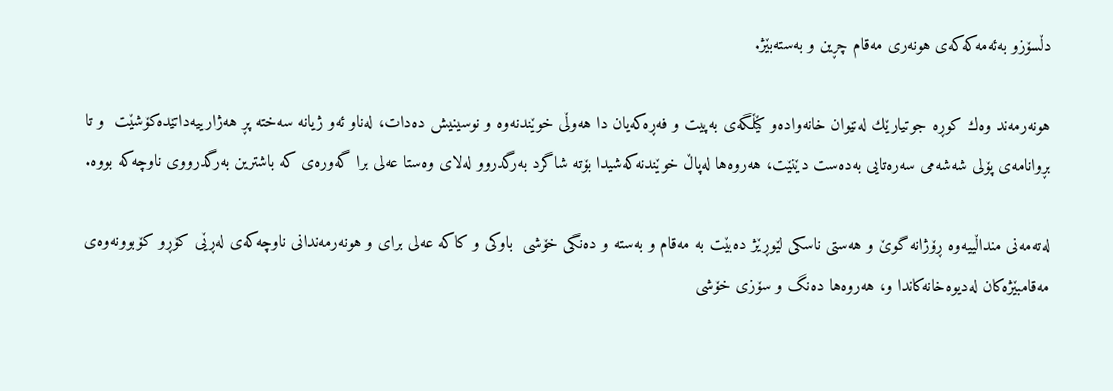دڵسۆزو به‌ئه‌مه‌كه‌كه‌ی هونه‌ری مه‌قام چڕین و به‌سته‌بێژ.

هونه‌رمه‌ند وه‌ك كوڕه‌ جوتیارێك له‌نێوان خانه‌واده‌و كێڵگه‌ی به‌پیت و فه‌ڕه‌كه‌یان دا هه‌وڵی خوێندنه‌وه‌ و نوسینیش ده‌دات، له‌ناو ئه‌و ژیانه‌ سه‌خته‌ پڕ هه‌ژارییه‌داتێده‌كۆشێت  و تا  بڕوانامه‌ی پۆلی شه‌شه‌می سه‌ره‌تایی به‌ده‌ست دێنێت، هه‌روه‌ها له‌پاڵ خوێندنه‌كه‌شیدا بۆته‌ شاگرد به‌رگدروو له‌لای وه‌ستا عه‌لی برا گه‌وره‌ی كه‌ باشترین به‌رگدرووی ناوچه‌كه‌ بووه‌.

له‌ته‌مه‌نی منداڵییه‌وه‌ ڕۆژانه‌ گوێ و هه‌ستی ناسكی لێوڕێژ ده‌بێت به‌ مه‌قام و به‌سته‌ و ده‌نگی خۆشی  باوكی و كاكه‌ عه‌لی برای و هونه‌رمه‌ندانی ناوچه‌كه‌ی له‌ڕێی كۆڕو كۆبوونه‌وه‌ی مه‌قامبێژه‌كان له‌دیوه‌خانه‌كاندا و، هه‌روه‌ها ده‌نگ و سۆزی خۆشی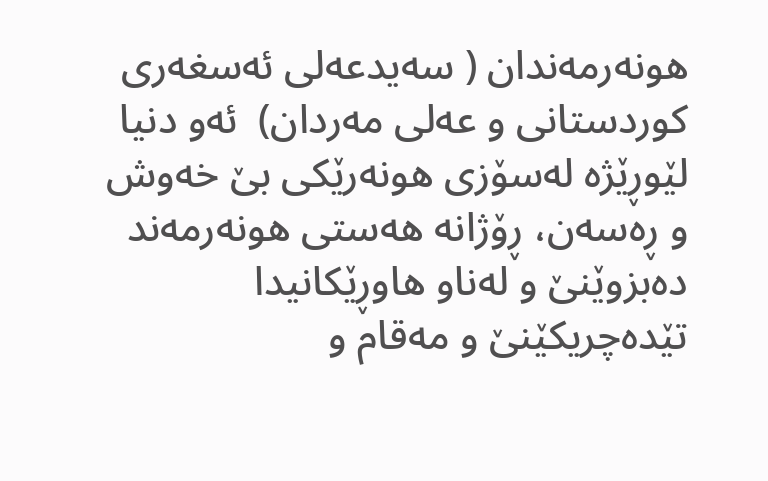هونه‌رمه‌ندان ( سه‌یدعه‌لی ئه‌سغه‌ری كوردستانی و عه‌لی مه‌ردان)  ئه‌و دنیا لێوڕێژه‌ له‌سۆزی هونه‌رێكی بێ خه‌وش و ڕه‌سه‌ن، ڕۆژانه‌ هه‌ستی هونه‌رمه‌ند ده‌بزوێنێ و له‌ناو هاوڕێكانیدا تێده‌چریكێنێ و مه‌قام و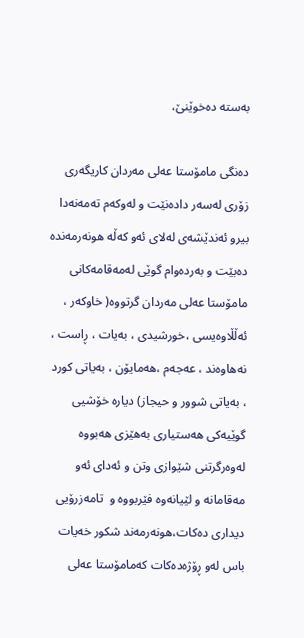به‌سته‌ ده‌خوێنێ،

ده‌نگی مامۆستا عه‌لی مه‌ردان كاریگه‌ری زۆری له‌سه‌ر داده‌نێت و له‌وكه‌م ته‌مه‌نه‌دا بیرو ئه‌ندێشه‌ی له‌لای ئه‌و كه‌ڵه‌ هونه‌رمه‌نده‌ ده‌بێت و به‌رده‌وام گوێی له‌مه‌قامه‌كانی مامۆستا عه‌لی مه‌ردان گرتووه( خاوكه‌ر ، ئه‌ڵڵاوه‌یسی ،خورشیدی ، به‌یات ، ڕاست ، نه‌هاوه‌ند ، عه‌جه‌م ،هه‌مایۆن ، به‌یاتی كورد ، به‌یاتی شوور و حیجاز) دیاره‌ خۆشیی گوێیه‌كی هه‌ستیاری به‌هێزی هه‌بووه‌ له‌وه‌رگرتنی شێوازی وتن و ئه‌دای ئه‌و مه‌قامانه‌ و لێیانه‌وه‌ فێربووه‌ و  تامه‌زرۆیی دیداری ده‌كات،هونه‌رمه‌ند شكور خه‌یات باس له‌و ڕۆژه‌ده‌كات كه‌مامۆستا عه‌لی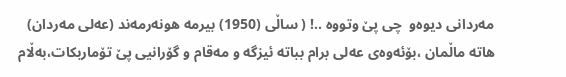مه‌ردانی دیوه‌و  چی پێ وتووه‌ ..! ( ساڵی (1950) بیرمه‌ هونه‌رمه‌ند (عه‌لی مه‌ردان) هاته‌ ماڵمان ،بۆئه‌وه‌ی عه‌لی برام بباته‌ ئیزگه‌ و مه‌قام و گۆرانیی پێ تۆماربكات،به‌ڵام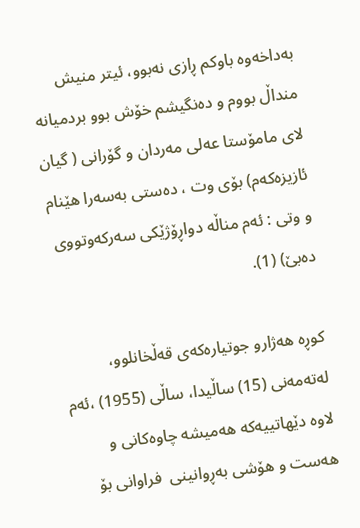به‌داخه‌وه‌ باوكم ڕازی نه‌بوو، ئیتر منیش منداڵ بووم و ده‌نگیشم خۆش بوو بردمیانه‌ لای مامۆستا عه‌لی مه‌ردان و گۆرانی ( گیان ئازیزه‌كه‌م) بۆی وت ، ده‌ستی به‌سه‌را هێنام و وتی : ئه‌م مناڵه‌ دواڕۆژێكی سه‌ركه‌وتووی ده‌بێ) (1).

كوڕه‌ هه‌ژارو جوتیاره‌كه‌ی قه‌ڵخانلوو، له‌ته‌مه‌نی (15) ساڵیدا، ساڵی (1955) ،ئه‌م لاوه‌ دێهاتییه‌كه‌ هه‌میشه‌ چاوه‌كانی و هه‌ست و هۆشی به‌ڕوانینی  فراوانی بۆ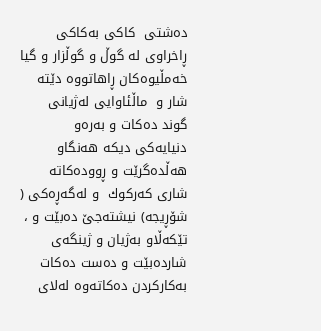ده‌شتی  كاكی به‌كاكی ڕاخراوی له‌‌ گوڵ و گوڵزار و گیا خه‌مڵیوه‌كان ڕاهاتووه‌ دێته‌ شار و  ماڵئاوایی له‌ژیانی گوند ده‌كات و به‌ره‌و دنیایه‌كی دیكه‌ هه‌نگاو هه‌ڵده‌گرێت و ڕووده‌كاته‌ شاری كه‌ركوك  و له‌گه‌ڕه‌كی ( شۆڕیجه‌) نیشته‌جێ ده‌بێت و ، تێكه‌ڵاو به‌ژیان و ژینگه‌ی شارده‌بێت و ده‌ست ده‌كات به‌كاركردن ده‌كاته‌وه‌ له‌لای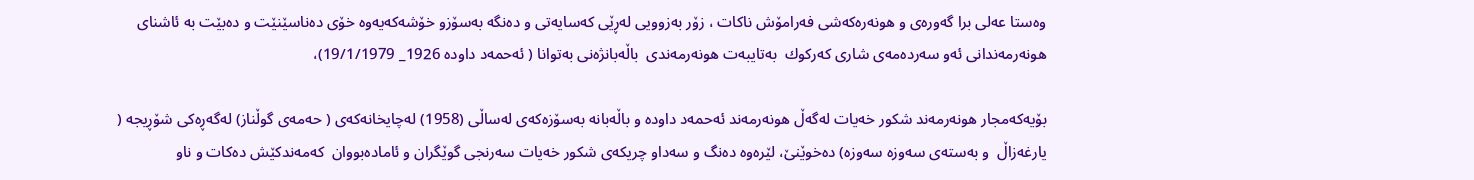وه‌ستا عه‌لی برا گه‌وره‌ی و هونه‌ره‌كه‌شی فه‌رامۆش ناكات ، زۆر به‌زوویی له‌ڕێی ‌كه‌سایه‌تی و ده‌نگه‌ به‌سۆزو خۆشه‌كه‌یه‌وه‌ خۆی ده‌ناسێنێت و‌ ده‌بێت به‌ ئاشنای هونه‌رمه‌ندانی ئه‌و سه‌رده‌مه‌ی شاری كه‌ركوك  به‌تایبه‌ت هونه‌رمه‌ندی  باڵه‌بانژه‌نی به‌توانا ( ئه‌حمه‌د داوده‌ 1926_ 19/1/1979)،

بۆیه‌كه‌مجار هونه‌رمه‌ند شكور خه‌یات له‌گه‌ڵ هونه‌رمه‌ند ئه‌حمه‌د داوده‌ و باڵه‌بانه‌ به‌سۆزه‌كه‌ی له‌ساڵی (1958) له‌چایخانه‌كه‌ی ( حه‌مه‌ی گوڵناز) له‌گه‌ڕه‌كی شۆڕیجه‌ ( یارغه‌زاڵ  و به‌سته‌ی سه‌وزه‌ سه‌وزه‌) ده‌خوێنێ، لێره‌وه‌ ده‌نگ و سه‌داو چریكه‌ی شكور خه‌یات سه‌رنجی گوێگران و ئاماده‌بووان  كه‌مه‌ندكێش ده‌كات و ناو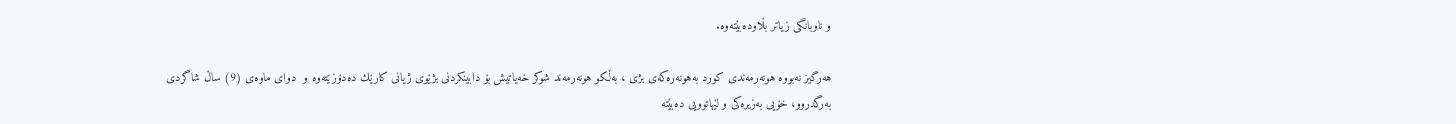و ناوبانگی زیاتر بڵاوده‌بێته‌وه‌.

هه‌رگیز نه‌بووه‌ هونه‌رمه‌ندی كورد به‌هونه‌ره‌كه‌ی بژی ، به‌ڵكو هونه‌رمه‌ند شوكر خه‌یاتیش بۆ دابینكردنی بژێوی ژیانی كارێك ده‌دۆزێته‌وه‌ و  دوای ماوه‌ی (9) ساڵ شاگردی به‌رگدروو، خۆیی به‌زیره‌كی و لێهاتوویی ده‌بێته‌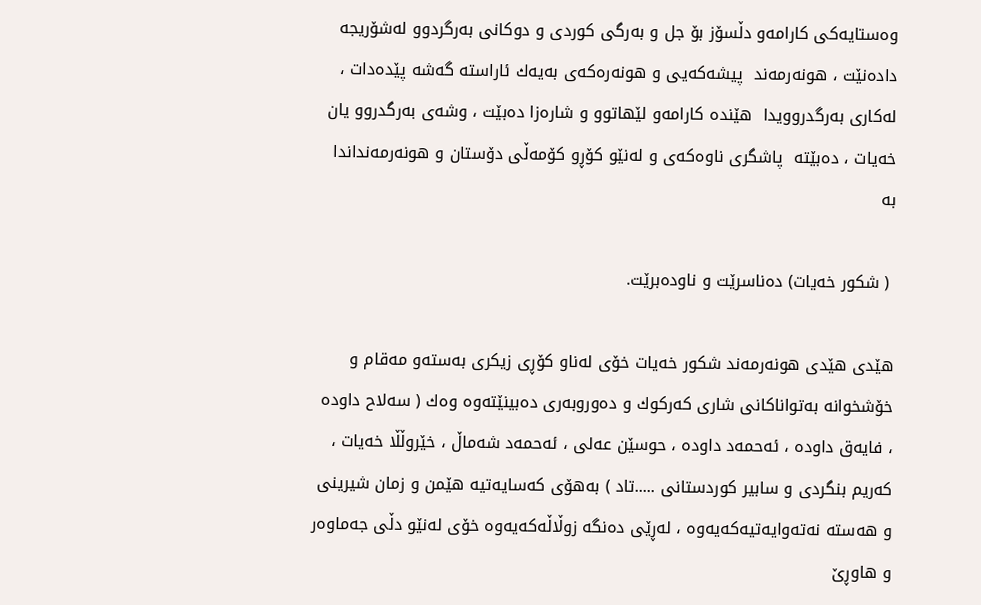وه‌ستایه‌كی كارامه‌و دڵسۆز بۆ جل و به‌رگی كوردی و دوكانی به‌رگردوو له‌شۆریجه‌ داده‌نێت ، هونه‌رمه‌ند  پیشه‌كه‌یی و هونه‌ره‌كه‌ی به‌یه‌ك ئاراسته‌ گه‌شه‌ پێده‌دات ، له‌كاری به‌رگدروویدا  هێنده‌ كارامه‌و لێهاتوو و شاره‌زا ده‌بێت ، وشه‌ی به‌رگدروو یان خه‌یات ، ده‌بێته‌  پاشگری ناوه‌كه‌ی و له‌نێو كۆڕو كۆمه‌ڵی دۆستان و هونه‌رمه‌نداندا به‌

 ( شكور خه‌یات) ده‌ناسرێت و ناوده‌برێت.

هێدی هێدی هونه‌رمه‌ند شكور خه‌یات خۆی له‌ناو كۆڕی زیكری به‌سته‌و مه‌قام و خۆشخوانه‌ به‌تواناكانی شاری كه‌ركوك و ده‌وروبه‌ری ده‌بینێته‌وه‌ وه‌ك ( سه‌لاح داوده‌ ، فایه‌ق داوده‌ ، ئه‌حمه‌د داوده‌ ، حوسێن عه‌لی ، ئه‌حمه‌د شه‌ماڵ ، خێروڵڵا خه‌یات ، كه‌ریم بنگردی و سابیر كوردستانی .....تاد ) به‌هۆی كه‌سایه‌تیه‌ هێمن و زمان شیرینی  و هه‌سته‌ نه‌ته‌وایه‌تیه‌كه‌یه‌وه‌ ، له‌ڕێی ده‌نگه‌ زوڵاڵه‌كه‌یه‌وه‌ خۆی له‌نێو دڵی جه‌ماوه‌ر و هاوڕێ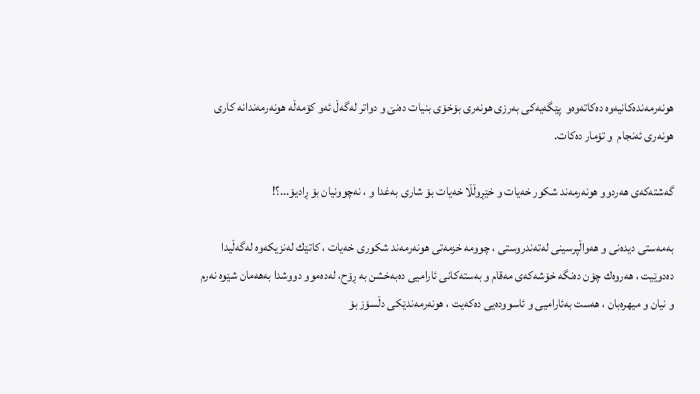هونه‌رمه‌نده‌كانیه‌وه‌ ده‌كاته‌وه‌و  پێگه‌یه‌كی به‌رزی هونه‌ری بۆخۆی بنیات ده‌نێ و دواتر له‌گه‌ڵ ئه‌و كۆمه‌ڵه‌ هونه‌رمه‌ندانه‌ كاری هونه‌ری ئه‌نجام  و تۆمار ده‌كات.

گه‌شته‌كه‌ی هه‌ردوو هونه‌رمه‌ند شكور خه‌یات و خێڕوڵڵا خه‌یات بۆ شاری به‌غدا و ، نه‌چوونیان بۆ ڕادیۆ...؟!

به‌مه‌ستی دیده‌نی و هه‌واڵپرسینی له‌ته‌ندروستی ، چوومه‌ خزمه‌تی هونه‌رمه‌ند شكوری خه‌یات ، كاتێك له‌نزیكه‌وه‌ له‌گه‌ڵیدا ده‌دوێیت ، هه‌روه‌ك چۆن ده‌نگه‌ خۆشه‌كه‌ی مه‌قام و به‌سته‌كانی ئارامیی ده‌به‌خشن به‌ ڕۆح، له‌ده‌موو دووشدا به‌هه‌مان شێوه نه‌رم و نیان و میهره‌بان‌ ، هه‌ست به‌ئارامیی و ئاسووده‌یی ده‌كه‌یت ، هونه‌رمه‌ندێكی دڵسۆز بۆ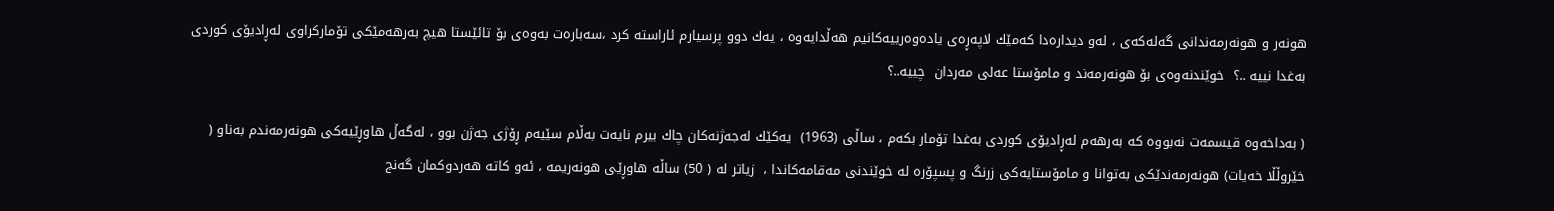هونه‌ر و هونه‌رمه‌ندانی گه‌له‌كه‌ی ، له‌و دیداره‌دا كه‌مێك لاپه‌ڕه‌ی یاده‌وه‌رییه‌كانیم هه‌ڵدایه‌وه‌ ، یه‌ك دوو پرسیارم ئاراسته‌ كرد ،سه‌باره‌ت به‌وه‌ی بۆ تائێستا هیچ به‌رهه‌مێكی تۆماركراوی له‌ڕادیۆی كوردی به‌غدا نییه‌ ..؟  خوێندنه‌وه‌ی بۆ هونه‌رمه‌ند و مامۆستا عه‌لی مه‌ردان  چییه‌..؟

( به‌داخه‌وه‌ قیسمه‌ت نه‌بووه‌ كه‌ به‌رهه‌م له‌ڕادیۆی كوردی به‌غدا تۆمار بكه‌م ، ساڵی (1963)  یه‌كێك له‌جه‌ژنه‌كان چاك بیرم نایه‌ت به‌ڵام سێیه‌م‌ ڕۆژی جه‌ژن بوو ، له‌گه‌ڵ هاوڕێیه‌كی هونه‌رمه‌ندم به‌ناو ( خێروڵڵا خه‌یات) هونه‌رمه‌ندێكی به‌توانا و مامۆستایه‌كی زرنگ و پسپۆره‌ له‌ خوێندنی مه‌قامه‌كاندا ،  زیاتر له‌ ( 50) ساڵه‌ هاوڕێی هونه‌ریمه‌ ، ئه‌و كاته‌ هه‌ردوكمان گه‌نج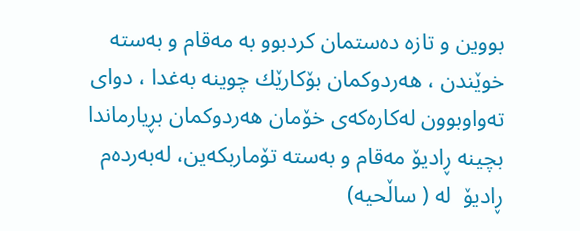بووین و تازه‌ ده‌ستمان كردبوو به‌ مه‌قام و به‌سته‌ خوێندن ، هه‌ردوكمان بۆكارێك چوینه‌ به‌غدا ، دوای ته‌واوبوون له‌كاره‌كه‌ی خۆمان هه‌ردوكمان بڕیارماندا بچینه‌ ڕادیۆ مه‌قام و به‌سته‌ تۆماربكه‌ین، له‌به‌رده‌م ڕادیۆ  له‌ ( ساڵحیه‌)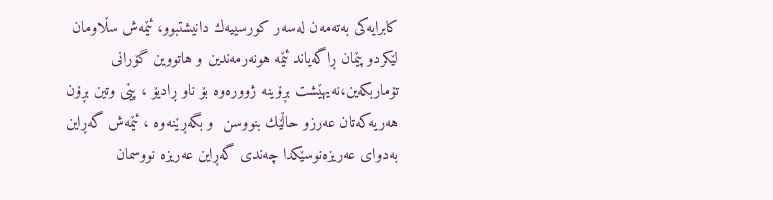كابرایه‌كی به‌ته‌مه‌ن له‌سه‌ر كورسییه‌ك دانیشتبوو، ئێمه‌ش سڵاومان لێكردو پێمان ڕاگه‌یاند ئێمه‌ هونه‌رمه‌ندین و هاتووین گۆرانی تۆماربكه‌ین،نه‌یهێشت بڕۆینه‌ ژووره‌وه‌ بۆ ناو ڕادیۆ ، پێی وتین بڕۆن هه‌ریه‌كه‌تان عه‌رزو حاڵێك بنووسن  و بگه‌ڕێنه‌وه‌ ، ئێمه‌ش گه‌ڕاین به‌دوای عه‌ریزه‌نوسێكدا چه‌ندی گه‌ڕاین عه‌ریزه‌ نووسمان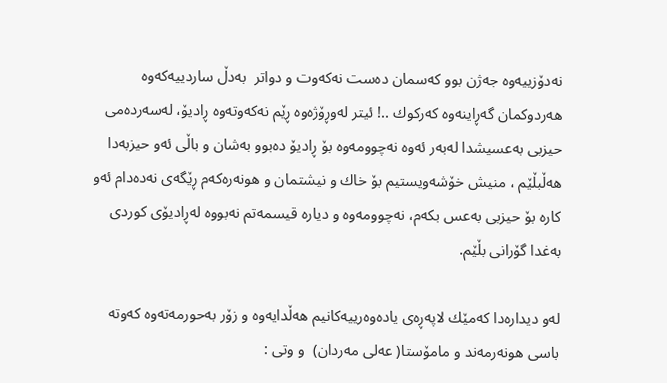نه‌دۆزییه‌وه‌ جه‌ژن بوو كه‌سمان ده‌ست نه‌كه‌وت و دواتر  به‌دڵ ساردییه‌كه‌وه‌ هه‌ردوكمان گه‌ڕاینه‌وه‌ كه‌ركوك ..! ئیتر له‌وڕۆژه‌وه‌ ڕێم نه‌كه‌وته‌وه‌ ڕادیۆ، له‌سه‌رده‌می حیزبی به‌عسیشدا له‌به‌ر ئه‌وه‌ نه‌چوومه‌وه‌ بۆ ڕادیۆ ده‌بوو به‌شان و باڵی ئه‌و حیزبه‌دا هه‌ڵبڵێم ، منیش خۆشه‌ویستیم بۆ خاك و نیشتمان و هونه‌ره‌كه‌م ڕێگه‌ی نه‌ده‌دام ئه‌و كاره‌ بۆ حیزبی به‌عس بكه‌م، نه‌چوومه‌وه‌ و دیاره‌ قیسمه‌تم نه‌بووه‌ له‌ڕادیۆی كوردی به‌غدا گۆرانی بڵێم.

له‌و دیداره‌دا كه‌مێك لاپه‌ڕه‌ی یاده‌وه‌رییه‌كانیم هه‌ڵدایه‌وه‌ و زۆر به‌حورمه‌ته‌وه‌ كه‌وته‌ باسی هونه‌رمه‌ند و مامۆستا( عه‌لی مه‌ردان)  و وتی :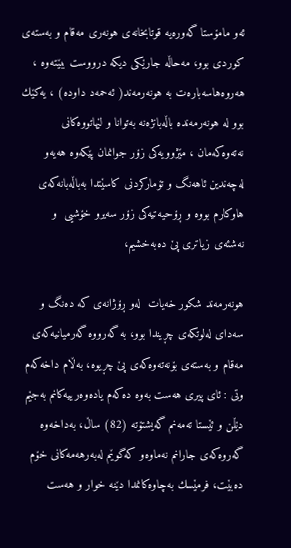ئه‌و مامۆستا گه‌وره‌یه‌ قوتابخانه‌ی هونه‌ری مه‌قام و به‌سته‌ی كوردی بوو، مه‌حاڵه‌ جارێكی دیكه‌ درووست ببێته‌وه‌ ، هه‌روه‌هاسه‌باره‌ت به‌ هونه‌رمه‌ند( ئه‌حمه‌د داوده‌) ، یه‌كێك بوو له‌ هونه‌رمه‌نده‌ باڵه‌بانژه‌نه‌ به‌توانا و لێهاتووه‌كانی نه‌ته‌وه‌كه‌مان ، مێژوویه‌كی زۆر جوانمان پێكه‌وه‌ هه‌یه‌و له‌چه‌ندین ئاهه‌نگ و تۆماركردنی كاسێتدا به‌باڵه‌با‌نه‌كه‌ی هاوكارم بووه و ڕۆحیه‌تیه‌كی زۆر سه‌یرو خۆشیی  و نه‌شئه‌ی زیاتری پێ ده‌به‌خشیم‌،

هونه‌رمه‌ند شكور خه‌یات  له‌و ڕۆژانه‌ی كه‌ ده‌نگ و سه‌دای له‌لوتكه‌ی چڕیندا بوو، به‌ گه‌رووه‌ گه‌رمیانیه‌كه‌ی مه‌قام و به‌سته‌ی بۆنه‌ته‌وه‌كه‌ی پێ چڕیوه‌، به‌ڵام داخه‌كه‌م وتی : ئای پیری هه‌ست به‌وه‌ ده‌كه‌م یاده‌وه‌رییه‌كانم به‌جێم دێڵن و ئێستا ته‌مه‌نم گه‌یشتۆته‌ (82) ساڵ، به‌داخه‌وه‌ گه‌روه‌كه‌ی جارانم نه‌ماوه‌و كه‌گوێم له‌به‌رهه‌مه‌كانی خۆم ده‌بێت، فرمێسك به‌چاوه‌كانمدا دێنه‌ خوار و هه‌ست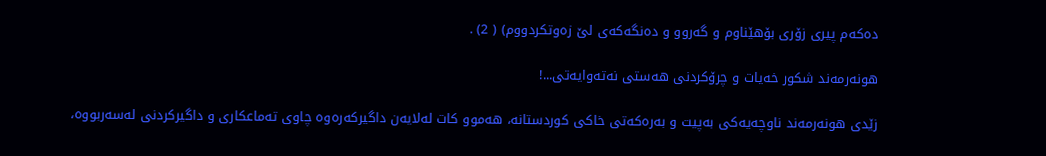ده‌كه‌م پیری زۆری بۆهێناوم و گه‌روو و ده‌نگه‌كه‌ی لێ زه‌وتكردووم) ( 2) .

هونه‌رمه‌ند شكور خه‌یات و چرۆكردنی هه‌ستی نه‌ته‌وایه‌تی...!

زێدی هونه‌رمه‌ند ناوچه‌یه‌كی به‌پیت و به‌ره‌كه‌تی خاكی كوردستانه‌، هه‌موو كات له‌لایه‌ن داگیركه‌ره‌وه‌ چاوی ته‌ماعكاری و داگیركردنی له‌سه‌ربووه‌،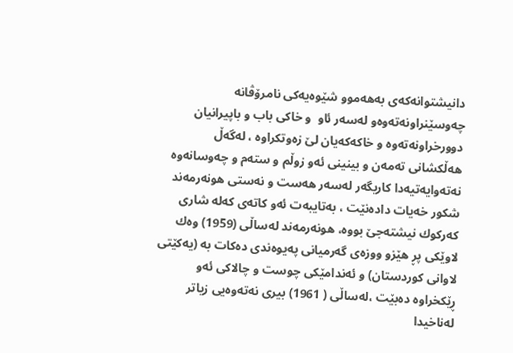دانیشتوانه‌كه‌ی به‌هه‌موو شێوه‌یه‌كی نامرۆڤانه‌ چه‌وسێنراونه‌ته‌وه‌و له‌سه‌ر ئاو  و خاكی باب و باپیرانیان دوورخراونه‌ته‌وه‌ و خاكه‌كه‌یان لێ زه‌وتكراوه‌ ، له‌گه‌ڵ هه‌ڵكشانی ته‌مه‌ن و بینینی ئه‌و زوڵم و سته‌م و چه‌وسانه‌وه‌ نه‌ته‌وایه‌تیه‌دا كاریگه‌ر له‌سه‌ر هه‌ست و نه‌ستی هونه‌رمه‌ند شكور خه‌یات داده‌نێت ، به‌تایبه‌ت ئه‌و كاته‌ی كه‌له‌ شاری كه‌ركوك نیشته‌جێ بووه‌، هونه‌رمه‌ند له‌ساڵی (1959) وه‌ك لاوێكی پڕ هێزو ووزه‌ی گه‌رمیانی په‌یوه‌ندی ده‌كات به‌ (یه‌كێتی لاوانی كوردستان) و ئه‌ندامێكی چوست و چالاكی ئه‌و ڕێكخراوه‌ ده‌بێت ،له‌ساڵی ( 1961) بیری نه‌ته‌وه‌یی زیاتر له‌ناخیدا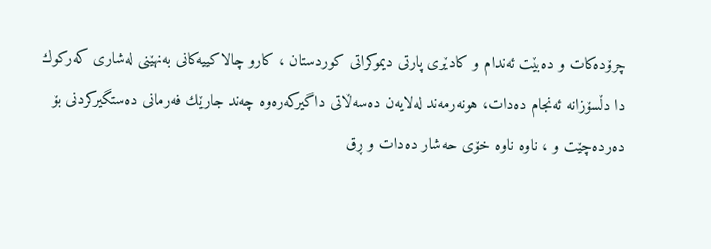چرۆده‌كات و ده‌بێت ئه‌ندام و كادێری پارتی دیموكراتی كوردستان ، كارو چالاكییه‌كانی به‌نهێنی له‌شاری كه‌ركوك دا دڵسۆزانه‌ ئه‌نجام ده‌دات، هونه‌رمه‌ند له‌لایه‌ن ده‌سه‌ڵاتی داگیركه‌ره‌وه‌ چه‌ند جارێك فه‌رمانی ده‌ستگیركردنی بۆ ده‌رده‌چێت و ، ناوه‌ ناوه‌ خۆی حه‌شار ده‌دات و ڕ‌ق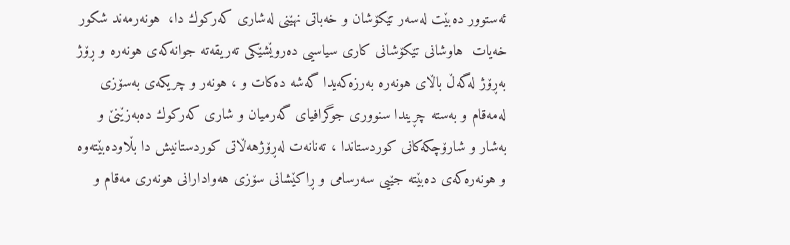ئه‌ستوور ده‌بێت له‌سه‌ر تێكۆشان و خه‌باتی نهێنی له‌شاری كه‌ركوك دا،  هونه‌رمه‌ند شكور خه‌یات  هاوشانی تێكۆشانی كاری سیاسیی ده‌روێشێكی ته‌ریقه‌ته‌ جوانه‌كه‌ی هونه‌ره‌ و ڕۆژ به‌ڕۆژ له‌گه‌ڵ باڵای هونه‌ره‌ به‌رزه‌كه‌یدا گه‌شه‌ ده‌كات و ، هونه‌ر و چریكه‌ی به‌سۆزی له‌مه‌قام و به‌سته‌ چڕیندا سنووری جوگرافیای گه‌رمیان و شاری كه‌ركوك ده‌به‌زێنێ و به‌شار و شارۆچكه‌كانی كوردستاندا ، ته‌نانه‌ت‌ له‌ڕۆژهه‌ڵاتی كوردستانیش دا بڵاوده‌بێته‌وه‌ و هونه‌ره‌كه‌ی ده‌بێته‌ جێیی سه‌رسامی و ڕاكێشانی سۆزی هه‌وادارانی هونه‌ری مه‌قام و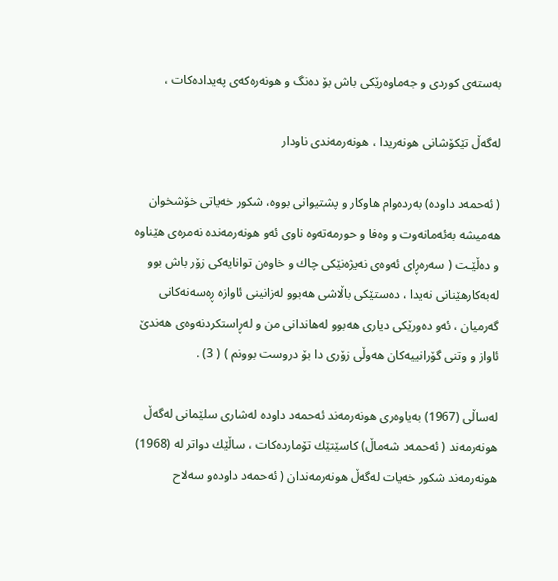به‌سته‌ی كوردی و جه‌ماوه‌رێكی باش بۆ ده‌نگ و هونه‌ره‌كه‌ی په‌یداده‌كات ،

له‌گه‌ڵ تێكۆشانی هونه‌ریدا ، هونه‌رمه‌ندی ناودار

( ئه‌حمه‌د داوده‌) به‌رده‌وام هاوكار و پشتیوانی بووه‌، شكور خه‌یاتی خۆشخوان هه‌میشه‌ به‌ئه‌مانه‌وت و وه‌فا و حورمه‌ته‌وه‌ ناوی ئه‌و هونه‌رمه‌نده‌ نه‌مره‌ی هێناوه‌ و ده‌ڵێـت ( سه‌ره‌ڕای ئه‌وه‌ی نه‌یژه‌نێكی چاك و خاوه‌ن توانایه‌كی زۆر باش بوو له‌به‌كارهێنانی نه‌یدا ، ده‌ستێكی باڵاشی هه‌بوو له‌زانینی ئاوازه‌ ڕه‌سه‌نه‌كانی گه‌رمیان ، ئه‌و ده‌ورێكی دیاری هه‌بوو له‌هاندانی من و له‌ڕاستكردنه‌وه‌ی هه‌ندێ ئاواز و وتنی گۆرانییه‌كان هه‌وڵی زۆری دا بۆ دروست بوونم ) ( 3) .

له‌ساڵی (1967) به‌یاوه‌ری هونه‌رمه‌ند ئه‌حمه‌د داوده‌ له‌شاری سلێمانی له‌گه‌ڵ هونه‌رمه‌ند ( ئه‌حمه‌د شه‌ماڵ) كاسێتێك تۆمارده‌كات ، ساڵێك دواتر له‌ (1968) هونه‌رمه‌ند شكور خه‌یات له‌گه‌ڵ هونه‌رمه‌ندان ( ئه‌حمه‌د داوده‌و سه‌لاح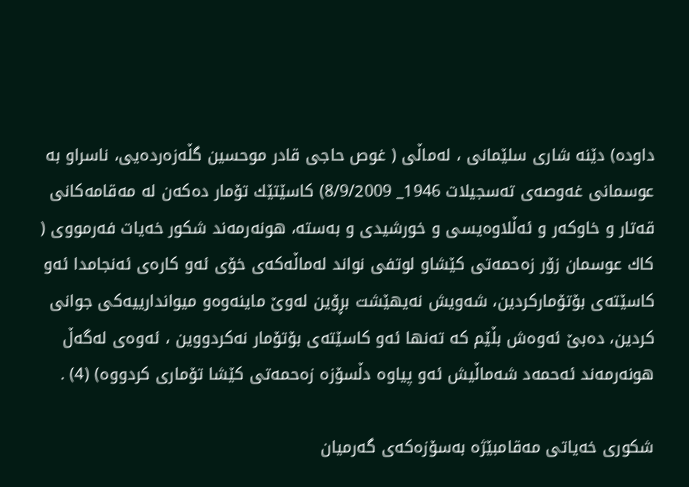داوده‌) دێنه‌ شاری سلێمانی ، له‌ماڵی ( غوص حاجی قادر موحسین گڵه‌زه‌رده‌یی، ناسراو به‌ عوسمانی غه‌وصه‌ی ته‌سجیلات 1946_ 8/9/2009) كاسێتێك تۆمار ده‌كه‌ن له‌ مه‌قامه‌كانی قه‌تار و خاوكه‌ر و ئه‌ڵلاوه‌یسی و خورشیدی و به‌سته‌، هونه‌رمه‌ند شكور خه‌یات فه‌رمووی ( كاك عوسمان زۆر زه‌حمه‌تی كێشاو لوتفی نواند له‌ماڵه‌كه‌ی خۆی ئه‌و كاره‌ی ئه‌نجامدا ئه‌و كاسێته‌ی بۆتۆماركردین، شه‌ویش نه‌یهێشت بڕۆین له‌وێ ماینه‌وه‌و میواندارییه‌كی جوانی كردین، ده‌بێ ئه‌وه‌ش بڵێم كه‌ ته‌نها ئه‌و كاسێته‌ی بۆتۆمار نه‌كردووین ، ئه‌وه‌ی له‌گه‌ڵ هونه‌رمه‌ند ئه‌حمه‌د شه‌ماڵیش ئه‌و پیاوه‌ دڵسۆزه‌ زه‌حمه‌تی كێشا تۆماری كردووه‌) (4) .

شكوری خه‌یاتی مه‌قامبێژه‌ به‌سۆزه‌كه‌ی گه‌رمیان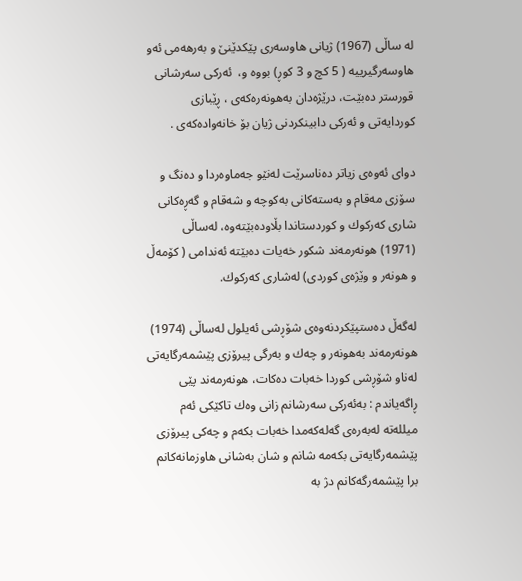له‌ ساڵی (1967) ژیانی هاوسه‌ری پێكدێنێ و به‌رهه‌می ئه‌و هاوسه‌رگیرییه‌ ( 5 كچ و 3 كوڕ) بووه و‌،  ئه‌ركی سه‌رشانی قورستر ده‌بێت، درێژه‌دان به‌هونه‌ره‌كه‌ی ، ڕێبازی كوردایه‌تی و ئه‌ركی دابینكردنی ژیان بۆ خانه‌واده‌كه‌ی .

دوای ئه‌وه‌ی زیاتر ده‌ناسرێت له‌نێو جه‌ماوه‌ردا و ده‌نگ و سۆزی مه‌قام و به‌سته‌كانی به‌كوچه‌ و شه‌قام و گه‌ڕه‌كانی شاری كه‌ركوك و كوردستاندا بڵاوده‌بێته‌وه‌، له‌ساڵی (1971) هونه‌رمه‌ند شكور خه‌یات ده‌بێته‌ ئه‌ندامی ( كۆمه‌ڵ و هونه‌ر و وێژه‌ی كوردی) له‌شاری كه‌ركوك.

له‌گه‌ڵ ده‌ستپێكردنه‌وه‌ی شۆڕشی ئه‌یلول له‌ساڵی (1974) هونه‌رمه‌ند به‌هونه‌ر و چه‌ك و به‌رگی پیرۆزی پێشمه‌رگایه‌تی له‌ناو شۆڕشی كوردا خه‌بات ده‌كات، هونه‌رمه‌ند پێی ڕاگه‌یاندم : به‌ئه‌ركی سه‌رشانم زانی وه‌ك تاكێكی ئه‌م میلله‌ته‌ له‌به‌ره‌ی گه‌له‌كه‌مدا خه‌بات بكه‌م و چه‌كی پیرۆزی پێشمه‌رگایه‌تی بكه‌مه‌ شانم و شان به‌شانی هاوزمانه‌كانم برا پێشمه‌رگه‌كانم دژ به‌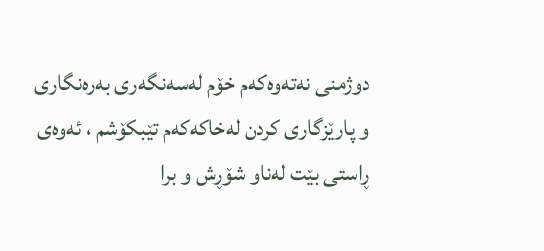دوژمنی نه‌ته‌وه‌كه‌م خۆم له‌سه‌نگه‌ری به‌ره‌نگاری و پارێزگاری كردن له‌خاكه‌كه‌م تێبكۆشم ، ئه‌وه‌ی ڕاستی بێت له‌ناو شۆڕش و برا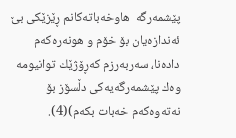پێشمه‌رگه‌  هاوخه‌باته‌كانم ڕێزێكی بێ ئه‌ندازه‌یان بۆ خۆم و هونه‌ره‌كه‌م داده‌نا، سه‌ربه‌رزم كه‌ڕۆژێك توانیومه‌ وه‌ك پێشمه‌رگه‌یه‌كی دڵسۆز بۆ نه‌ته‌وه‌كه‌م خه‌بات بكه‌م)(4).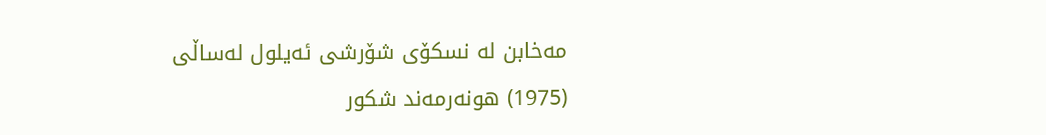مه‌خابن له‌ نسكۆی شۆرشی ئه‌یلول له‌ساڵی (1975) هونه‌رمه‌ند شكور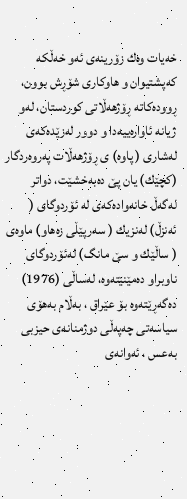خه‌یات وه‌ك زۆرینه‌ی ئه‌و خه‌ڵكه‌ كه‌پشتیوان و هاوكاری شۆڕش بوون، ڕووده‌كاته‌ ڕۆژهه‌ڵاتی كوردستان، له‌و ژیانه‌ ئاواره‌ییه‌دا و دوور له‌زێده‌كه‌ی له‌شاری ( پاوه‌) ی ڕۆژهه‌ڵات په‌روه‌ردگار (كچێك) یان پێ ده‌به‌خشێت، دواتر له‌گه‌ڵ خانه‌واده‌كه‌ی له‌ ئۆردوگای ( ئه‌نزڵ) له‌نزیك ( سه‌رپێڵی زه‌هاو) ماوه‌ی ( ساڵێك و سێ مانگ) له‌ئۆردوگای ناوبراو ده‌مێنێته‌وه‌، له‌ساڵی (1976) ده‌گه‌ڕێته‌وه‌ بۆ عێراق ، به‌ڵام به‌هۆی سیاسه‌تی چه‌په‌ڵی دوژمنانه‌ی حیزبی به‌عس ، ئه‌وانه‌ی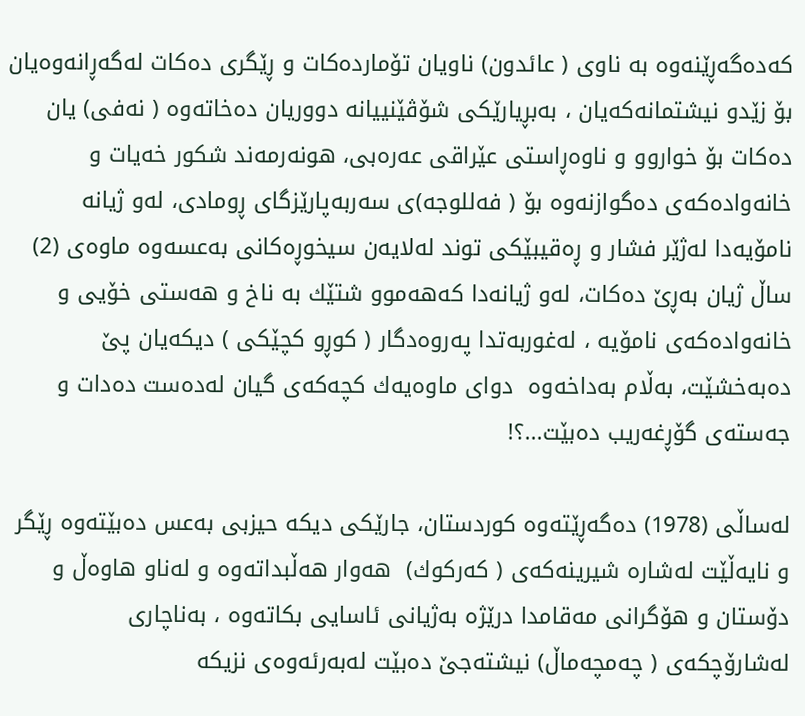كه‌ده‌گه‌ڕێنه‌وه‌ به‌ ناوی ( عائدون) ناویان تۆمارده‌كات و ڕێگری ده‌كات له‌گه‌ڕانه‌وه‌یان بۆ زێدو نیشتمانه‌كه‌یان ، به‌بڕیارێكی شۆڤێنییانه‌ دووریان ده‌خاته‌وه‌ ( نه‌فی) یان ده‌كات بۆ خواروو و ناوه‌ڕاستی عێراقی عه‌ره‌بی، هونه‌رمه‌ند شكور خه‌یات و خانه‌واده‌كه‌ی ده‌گوازنه‌وه‌ بۆ ( فه‌للوجه‌)ی سه‌ربه‌پارێزگای ڕومادی، له‌و ژیانه‌ نامۆیه‌دا له‌ژێر فشار و ڕه‌قیبێكی توند له‌لایه‌ن سیخوڕه‌كانی به‌عسه‌وه‌ ماوه‌ی (2) ساڵ ژیان به‌ڕێ ده‌كات، له‌و ژیانه‌دا كه‌هه‌موو شتێك به‌ ناخ و هه‌ستی خۆیی و خانه‌واده‌كه‌ی نامۆیه‌ ، له‌غوربه‌تدا په‌روه‌دگار ( كوڕو كچێكی ) دیكه‌یان پێ ده‌به‌خشێت، به‌ڵام به‌داخه‌وه‌  دوای ماوه‌یه‌ك كچه‌كه‌ی گیان له‌ده‌ست ده‌دات و جه‌سته‌ی گۆڕغه‌ریب ده‌بێت...؟!

له‌ساڵی (1978) ده‌گه‌ڕێته‌وه‌ كوردستان، جارێكی دیكه‌ حیزبی به‌عس ده‌بێته‌وه‌ ڕێگر و نایه‌ڵێت له‌شاره‌ شیرینه‌كه‌ی ( كه‌ركوك)  هه‌وار هه‌ڵبداته‌وه‌ و له‌ناو هاوه‌ڵ و دۆستان و هۆگرانی مه‌قامدا درێژه‌ به‌ژیانی ئاسایی بكاته‌وه‌ ، به‌ناچاری له‌شارۆچكه‌ی ( چه‌مچه‌ماڵ) نیشته‌جێ ده‌بێت له‌به‌رئه‌وه‌ی نزیكه‌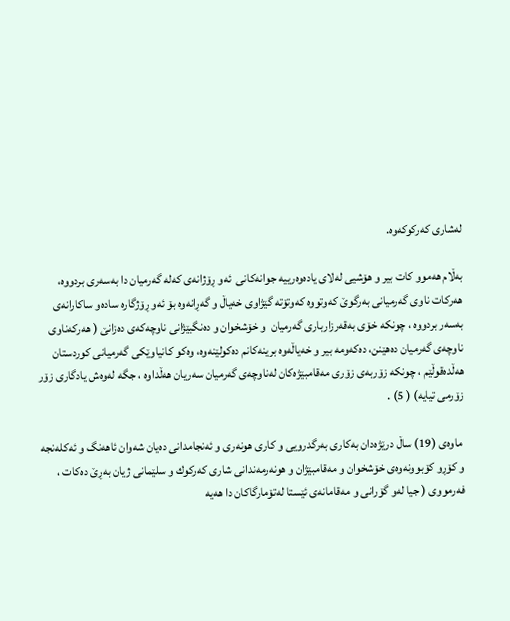له‌شاری كه‌ر‌كوكه‌وه‌.

به‌ڵام هه‌موو كات بیر و هۆشیی له‌لای یاده‌وه‌رییه‌ جوانه‌كانی  ئه‌و ڕۆژانه‌ی كه‌له‌ گه‌رمیان دا به‌سه‌ری بردووه‌، هه‌ركات ناوی گه‌رمیانی به‌رگوێ كه‌وتووه‌ كه‌وتۆته‌ گێژاوی خه‌یاڵ و گه‌ڕانه‌وه‌ بۆ ئه‌و ڕۆژگاره‌ ساده‌و ساكارانه‌ی به‌سه‌ر بردووه‌ ، چونكه‌ خۆی به‌قه‌رزارباری گه‌رمیان  و خۆشخوان و ده‌نگبێژانی ناوچه‌كه‌ی ده‌زانێ ( هه‌ركه‌ناوی ناوچه‌ی گه‌رمیان ده‌هێنن، ده‌كه‌ومه‌ بیر و خه‌یاڵه‌وه‌ برینه‌كانم ده‌كولێنه‌وه‌، وه‌كو كانیاوێكی گه‌رمیانی كوردستان هه‌ڵده‌قوڵێم ، چونكه‌ زۆربه‌ی زۆری مه‌قامبێژه‌كان له‌ناوچه‌ی گه‌رمیان سه‌ریان هه‌ڵداوه‌ ، جگه‌ له‌وه‌ش یادگاری زۆر زۆرمی تیایه‌) ( 5) .

 ماوه‌ی (19) ساڵ درێژه‌دان به‌كاری به‌رگدرویی و كاری هونه‌ری و ئه‌نجامدانی ده‌یان شه‌وان ئاهه‌نگ و ئه‌كله‌نجه‌ و كۆڕو كۆبوونه‌وه‌ی خۆشخوان و مه‌قامبێژان و هونه‌رمه‌ندانی شاری كه‌ركوك و سلێمانی ژیان به‌ڕێ ده‌كات ، فه‌رمووی ( جیا له‌و گۆرانی و مه‌قامانه‌ی ئێستا له‌تۆمارگاكان دا هه‌یه‌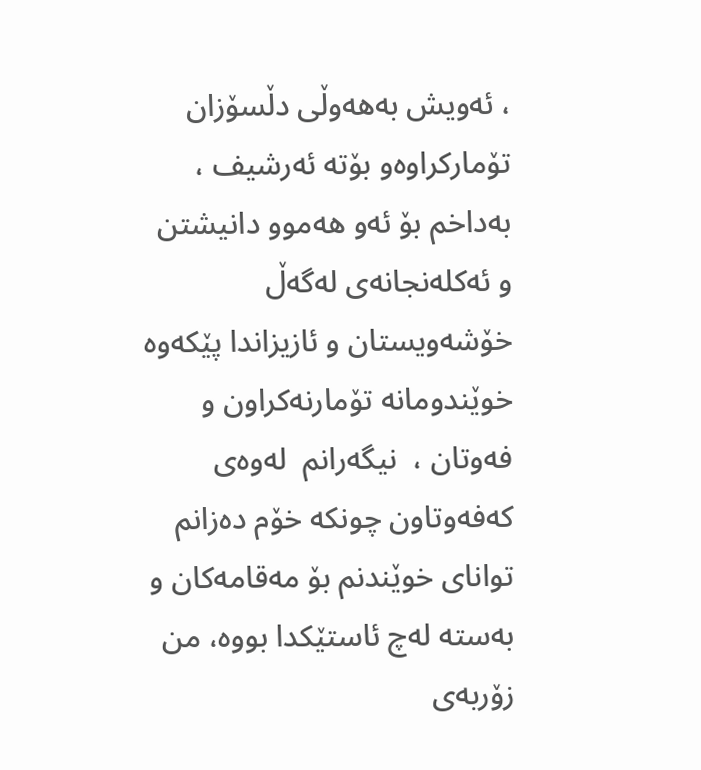، ئه‌ویش به‌هه‌وڵی دڵسۆزان تۆماركراوه‌و بۆته‌ ئه‌رشیف ، به‌داخم بۆ ئه‌و هه‌موو دانیشتن و ئه‌كله‌نجانه‌ی له‌گه‌ڵ خۆشه‌ویستان و ئازیزاندا پێكه‌وه‌ خوێندومانه‌ تۆمارنه‌كراون و فه‌وتان ، ‌ نیگه‌رانم  له‌وه‌ی كه‌فه‌وتاون چونكه‌ خۆم ده‌زانم توانای خوێندنم بۆ مه‌قامه‌كان و به‌سته‌ له‌چ ئاستێكدا بووه‌، من زۆربه‌ی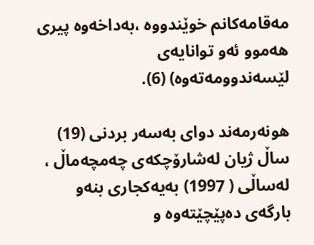مه‌قامه‌كانم خوێندووه ،‌به‌داخه‌وه پیری هه‌موو ئه‌و توانایه‌ی لێسه‌ندوومه‌ته‌وه‌) (6).

هونه‌رمه‌ند دوای به‌سه‌ر بردنی (19) ساڵ ژیان له‌شارۆچكه‌ی چه‌مچه‌ماڵ ، له‌ساڵی ( 1997) به‌یه‌كجاری بنه‌و بارگه‌ی ده‌پێچێته‌وه‌ و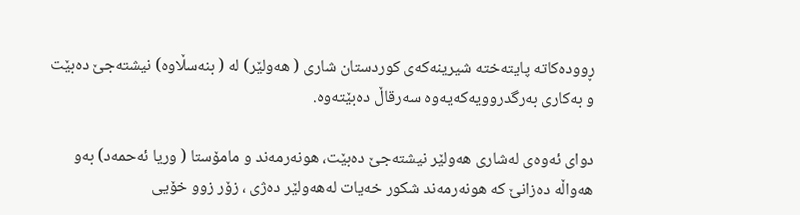ڕووده‌كاته‌ پایته‌خته‌ شیرینه‌كه‌ی كوردستان شاری ( هه‌ولێر) له‌ ( بنه‌سڵاوه‌) نیشته‌جێ ده‌بێت و به‌كاری به‌رگدروویه‌كه‌یه‌وه‌ سه‌رقاڵ ده‌بێته‌وه‌.

دوای ئه‌وه‌ی له‌شاری هه‌ولێر نیشته‌جێ ده‌بێت، هونه‌رمه‌ند و مامۆستا ( وریا ئه‌حمه‌د) به‌و هه‌واڵه‌ ده‌زانێ كه‌ هونه‌رمه‌ند شكور خه‌یات له‌هه‌ولێر ده‌ژی ، زۆر زوو خۆیی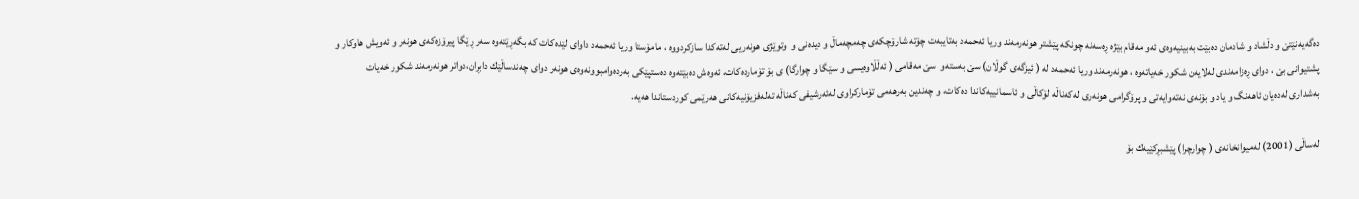ده‌گه‌یه‌نێتێ و دڵشاد و شادمان ده‌بێت به‌بینیه‌وه‌ی ئه‌و مه‌قام بێژه‌ ڕه‌سه‌نه‌ چونكه‌ پێشتر هونه‌رمه‌ند وریا ئه‌حمه‌د به‌تایبه‌ت چۆته‌ شارۆچكه‌ی چه‌مچه‌ماڵ و دیده‌نی و  وتوێژی هونه‌ریی له‌ته‌كدا سازكردووه‌ ، مامۆستا وریا ئه‌حمه‌د داوای لێده‌كات كه‌ بگه‌ڕێته‌وه‌ سه‌ر ڕێگا پیرۆزه‌كه‌ی هونه‌ر و ئه‌ویش هاوكار و پشتیوانی بێ ، دوای ڕه‌زامه‌ندی له‌لایه‌ن شكور خه‌یاته‌وه‌ ، هونه‌رمه‌ند وریا ئه‌حمه‌د له‌ ( ئیزگه‌ی گوڵان) سێ به‌سته‌و  سێ مه‌قامی ( ئه‌ڵڵاوه‌یسی و سێگا و چوارگا) ی بۆ تۆمارده‌كات، ئه‌وه‌ش ده‌بێته‌وه‌ ده‌ستپێكی به‌رده‌وامبوونه‌وه‌ی هونه‌ر دوای چه‌ندساڵێك دابڕان،دواتر هونه‌رمه‌ند شكور خه‌یات  به‌شداری له‌ده‌یان ئاهه‌نگ و یاد و بۆنه‌ی نه‌ته‌وایه‌تی و پرۆگرامی هونه‌ری له‌كه‌ناڵه‌ لۆكاڵی و ئاسمانییه‌كاندا ده‌كات، و چه‌ندین به‌رهه‌می تۆماركراوی له‌ئه‌رشیفی كه‌ناڵه‌ ته‌له‌فزیۆنیه‌كانی هه‌رێمی كوردستاندا هه‌یه‌.

له‌ساڵی (2001) له‌میوانخانه‌ی ( چوارچرا) پێشبڕكێیه‌ك بۆ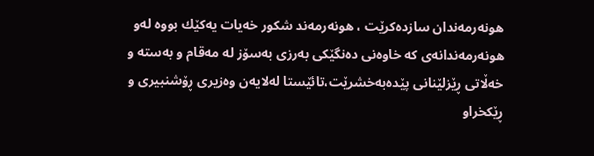هونه‌رمه‌ندان سازده‌كرێت ، هونه‌رمه‌ند شكور خه‌یات یه‌كێك بووه‌ له‌و هونه‌رمه‌ندانه‌ی كه‌ خاوه‌نی ده‌نگێكی به‌رزی به‌سۆز له‌ مه‌قام و به‌سته‌ و خه‌ڵاتی ڕێزلێنانی پێده‌به‌خشرێت،تائێستا له‌لایه‌ن وه‌زیری ڕۆشنبیری و ڕێكخراو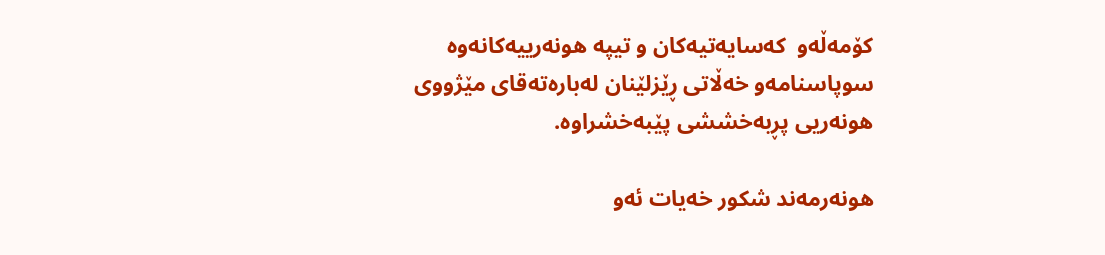كۆمه‌ڵه‌و  كه‌سایه‌تیه‌كان و تیپه‌ هونه‌رییه‌كانه‌وه‌ سوپاسنامه‌و خه‌ڵاتی ڕێزلێنان له‌باره‌ته‌قای مێژووی هونه‌ریی پڕبه‌خششی پێبه‌خشراوه‌.

هونه‌رمه‌ند شكور خه‌یات ئه‌و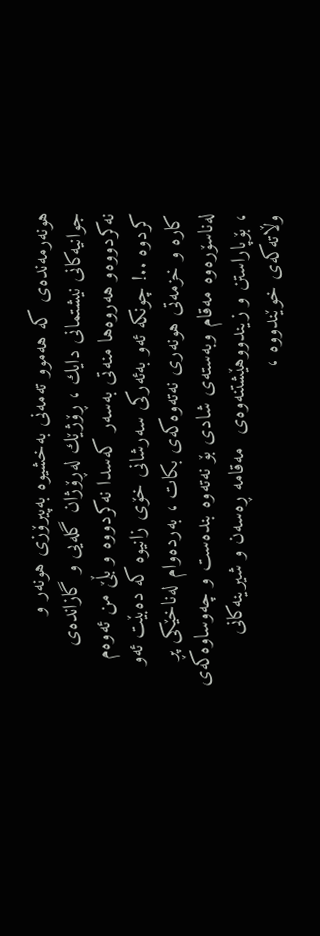هونه‌رمه‌نده‌ی كه‌ هه‌موو ته‌مه‌نی به‌خشیوه‌ به‌پیرۆزی هونه‌ر و جوانیه‌كانی نیشتمانی دایك ، ڕۆژێك له‌ڕۆژان گله‌یی و گازانده‌ی نه‌كردووه‌و هه‌روه‌ها منه‌تی به‌سه‌ر كه‌سدا نه‌كردووه‌ و بڵێ من ئه‌وه‌م كردوه‌ ..! چونكه‌ ئه‌و به‌ئه‌ركی سه‌رشانی خۆی زانیوه‌ كه‌ ده‌بێت ئه‌و كاره‌ و خزمه‌تی هونه‌ری نه‌ته‌وه‌كه‌ی بكات ، به‌رده‌وام له‌ناخێكی پڕ له‌ناسۆره‌وه‌ مه‌قام وبه‌سته‌ی شادی بۆ نه‌ته‌وه‌ بنده‌ست و چه‌وساوه‌كه‌ی ، بۆپاراستن و زیندووهێشتنه‌وه‌ی  مه‌قامه‌ ڕه‌سه‌ن و شیرینه‌كانی وڵاته‌كه‌ی خوێندووه‌ ،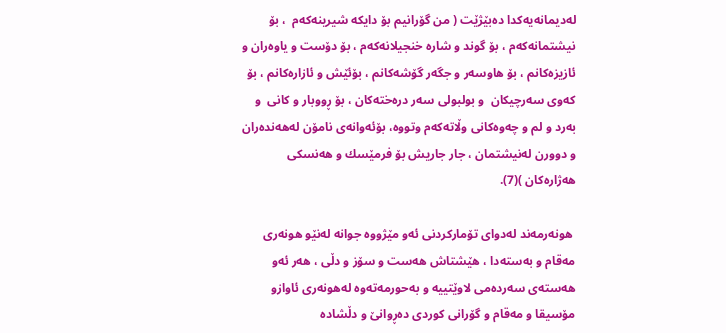له‌دیمانه‌یه‌كدا ده‌بێژێت ( من گۆرانیم بۆ دایكه‌ شیرینه‌كه‌م  ، بۆ نیشتمانه‌كه‌م ، بۆ گوند و شاره‌ خنجیلانه‌كه‌م ، بۆ دۆست و یاوه‌ران و ئازیزه‌كانم ، بۆ هاوسه‌ر و جگه‌ر گۆشه‌كانم ، بۆئێش و ئازاره‌كانم ، بۆ كه‌وی سه‌رچیكان  و بولبولی سه‌ر دره‌خته‌كان ، بۆ ڕووبار و كانی  و به‌رد و لم و چه‌وه‌كانی وڵاته‌كه‌م وتووه‌، بۆئه‌وانه‌ی نامۆن له‌هه‌نده‌ران و دوورن له‌نیشتمان ، جار جاریش بۆ فرمێسك و هه‌نسكی هه‌ژاره‌كان )(7).

 هونه‌رمه‌ند له‌دوای تۆماركردنی ئه‌و مێژووه‌ جوانه‌ له‌نێو هونه‌ری مه‌قام و به‌سته‌دا ، هێشتاش هه‌ست و سۆز و دڵی ، هه‌ر ئه‌و هه‌سته‌ی سه‌رده‌می لاوێتییه‌ و به‌حورمه‌ته‌وه‌ له‌هونه‌ری ئاوازو مۆسیقا و مه‌قام و گۆرانی كوردی ده‌ڕوانێ و دڵشاده‌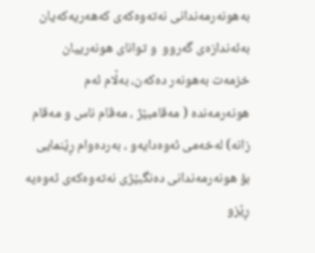به‌هونه‌رمه‌ندانی نه‌ته‌وه‌كه‌ی كه‌هه‌ریه‌كه‌یان به‌ئه‌ندازه‌ی گه‌روو  و توانای هونه‌رییان خزمه‌ت به‌هونه‌ر ده‌كه‌ن، به‌ڵام ئه‌م هونه‌رمه‌نده‌ ( مه‌قامبێژ ، مه‌قام ناس و مه‌قام زانه‌) له‌خه‌می ئه‌وه‌دایه‌و ، به‌رده‌وام ڕێنمایی بۆ هونه‌رمه‌ندانی ده‌نگبێژی نه‌ته‌وه‌كه‌ی ئه‌وه‌یه‌ ڕێزو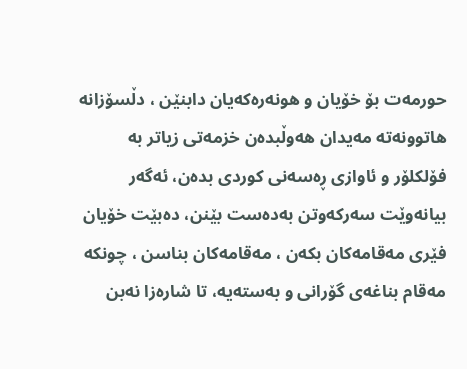حورمه‌ت بۆ خۆیان و هونه‌ره‌كه‌یان دابنێن ، دڵسۆزانه‌ هاتوونه‌ته‌ مه‌یدان هه‌وڵبده‌ن خزمه‌تی زیاتر به‌ فۆلكلۆر و ئاوازی ڕه‌سه‌نی كوردی بده‌ن، ئه‌گه‌ر بیانه‌وێت سه‌ركه‌وتن به‌ده‌ست بێنن، ده‌بێت خۆیان فێری مه‌قامه‌كان بكه‌ن ، مه‌قامه‌كان بناسن ، چونكه‌ مه‌قام بناغه‌ی گۆرانی و به‌سته‌یه‌، تا شاره‌زا نه‌بن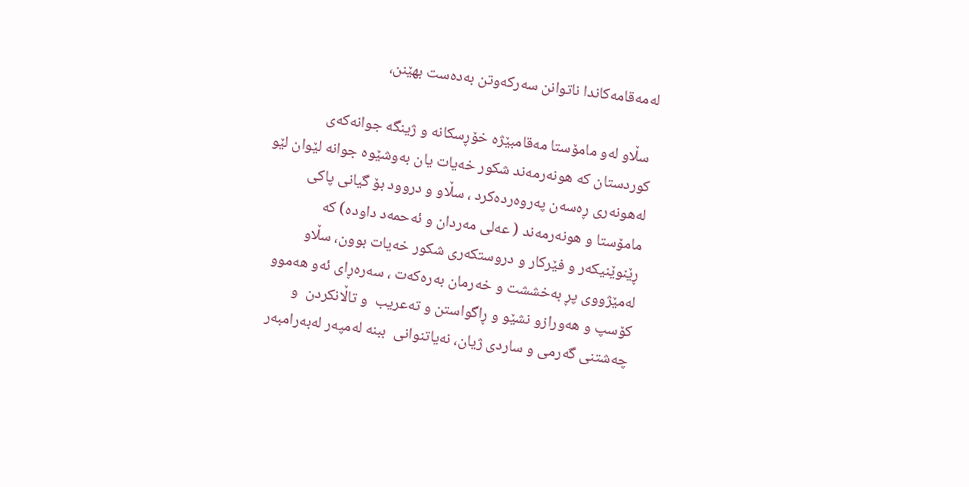له‌مه‌قامه‌كاندا ناتوانن سه‌ركه‌وتن به‌ده‌ست بهێنن،

 سڵاو له‌و مامۆستا مه‌قامبێژه‌ خۆڕسكانه‌ و ژینگه‌ جوانه‌كه‌ی كوردستان كه‌ هونه‌رمه‌ند شكور خه‌یات یان به‌وشێوه‌ جوانه‌ لێوان لێو له‌هونه‌ری ڕه‌سه‌ن په‌روه‌رده‌كرد ، سڵاو و دروود بۆ گیانی پاكی مامۆستا و هونه‌رمه‌ند ( عه‌لی مه‌ردان و ئه‌حمه‌د داوده‌) كه‌ ڕێنوێنیكه‌ر و فێركار و دروستكه‌ری شكور خه‌یات بوون، سڵاو له‌مێژووی پڕ به‌خششت و خه‌رمان به‌ره‌كه‌ت ، سه‌ره‌ڕای ئه‌و هه‌موو كۆسپ و هه‌ورازو نشێو و ڕاگواستن و ته‌عریب  و تاڵانكردن  و چه‌شتنی گه‌رمی و ساردی ژیان، نه‌یاتنوانی  ببنه‌ له‌مپه‌ر له‌به‌رامبه‌ر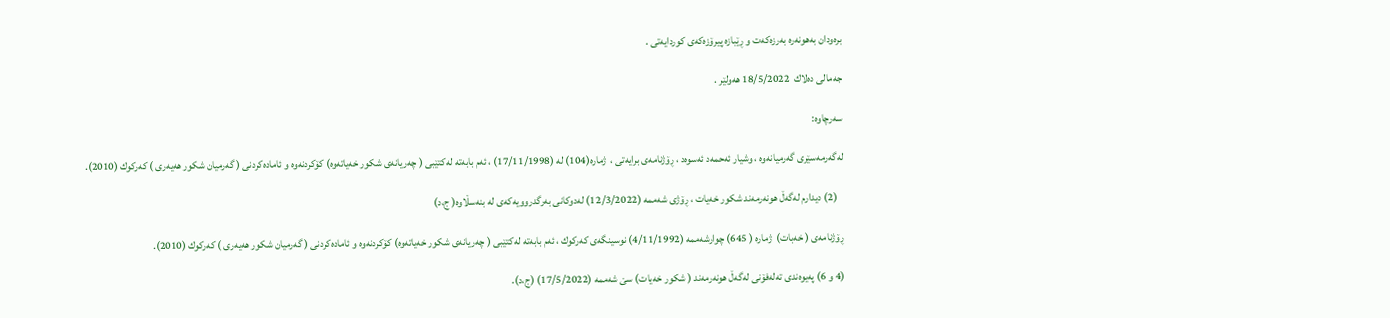بره‌ودان به‌هونه‌ره‌ به‌رزه‌كه‌ت و ڕێبازه‌ پیرۆزه‌كه‌ی كوردایه‌تی .

جه‌مالی ده‌لاك  18/5/2022 هه‌ولێر .

سه‌رچاوه‌:

له‌گه‌رمه‌سێری گه‌رمیانه‌وه‌ ، وشیار ئه‌حمه‌د ئه‌سوه‌د ، ڕۆژنامه‌ی برایه‌تی ،  ژماره‌(104) له‌ (17/11/1998) ، ئه‌م بابه‌ته‌ له‌كتێبی ( چه‌ریانه‌ی شكور خه‌یاته‌وه‌) كۆكردنه‌وه‌ و ئاماده‌كردنی ( گه‌رمیان شكور هه‌یه‌ری ) كه‌ركوك (2010).

   (2) دیدارم له‌گه‌ڵ هونه‌رمه‌ند شكور خه‌یات ، ڕۆژی شه‌ممه‌ (12/3/2022) له‌دوكانی به‌رگدروویه‌كه‌ی له‌ بنه‌سڵاوه‌( ج،د)

ڕۆژنامه‌ی ( خه‌بات)  ژماره‌ ( 645) چوارشه‌ممه‌ (4/11/1992) نوسینگه‌ی كه‌ركوك ، ئه‌م بابه‌ته‌ له‌كتێبی ( چه‌ریانه‌ی شكور خه‌یاته‌وه‌) كۆكردنه‌وه‌ و ئاماده‌كردنی ( گه‌رمیان شكور هه‌یه‌ری ) كه‌ركوك (2010).

(4 و 6) په‌یوه‌ندی ته‌له‌فۆنی له‌گه‌ڵ هونه‌رمه‌ند ( شكور خه‌یات) سێ شه‌ممه‌ (17/5/2022) (ج،د).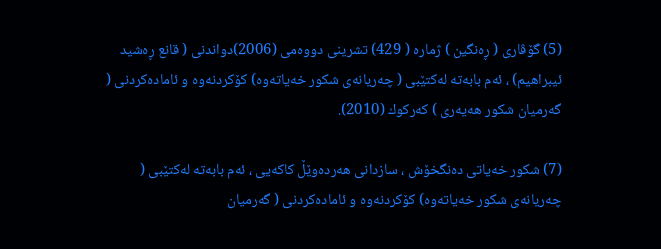(5) گۆڤاری ( ڕه‌نگین ) ژماره‌ ( 429) تشرینی دووه‌می (2006)دواندنی ( قانع ڕه‌شید ئیبراهیم) ، ئه‌م بابه‌ته‌ له‌كتێبی ( چه‌ریانه‌ی شكور خه‌یاته‌وه‌) كۆكردنه‌وه‌ و ئاماده‌كردنی ( گه‌رمیان شكور هه‌یه‌ری ) كه‌ركوك (2010).

(7) شكور خه‌یاتی ده‌نگخۆش ، سازدانی هه‌رده‌وێڵ كاكه‌یی ، ئه‌م بابه‌ته‌ له‌كتێبی ( چه‌ریانه‌ی شكور خه‌یاته‌وه‌) كۆكردنه‌وه‌ و ئاماده‌كردنی ( گه‌رمیان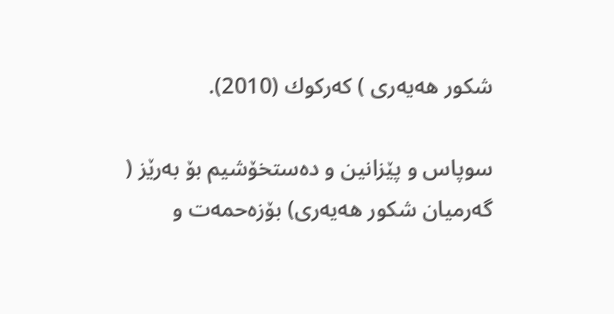شكور هه‌یه‌ری ) كه‌ركوك (2010).

سوپاس و پێزانین و ده‌ستخۆشیم بۆ به‌رێز ( گه‌رمیان شكور هه‌یه‌ری) بۆزه‌حمه‌ت و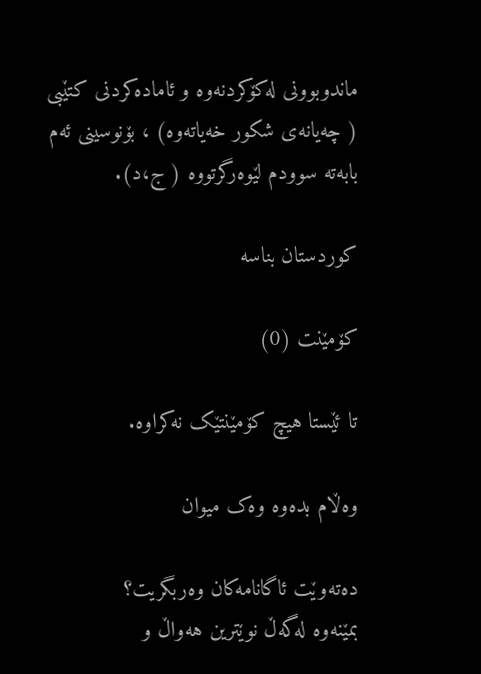ماندوبوونی له‌كۆكردنه‌وه‌ و ئاماده‌كردنی كتێبی ( چه‌یانه‌ی شكور خه‌یاته‌وه‌) ، بۆنوسینی ئه‌م بابه‌ته‌ سوودم لێوه‌رگرتووه‌ ( ج،د).

کوردستان بناسە

کۆمێنت (0)

تا ئێستا هیچ کۆمێنتێک نەکراوە.

وەڵام بدەوە وەک میوان

دەتەوێت ئاگانامەکان وەربگریت؟
بمێنەوە لەگەڵ نوێترین هەواڵ و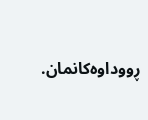ڕووداوەکانمان.